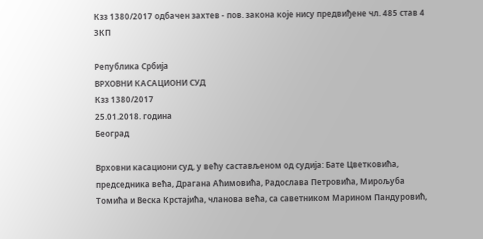Кзз 1380/2017 одбачен захтев - пов. закона које нису предвиђене чл. 485 став 4 ЗКП

Република Србија
ВРХОВНИ КАСАЦИОНИ СУД
Кзз 1380/2017
25.01.2018. година
Београд

Врховни касациони суд, у већу састављеном од судија: Бате Цветковића, председника већа, Драгана Аћимовића, Радослава Петровића, Мирољуба Томића и Веска Крстајића, чланова већа, са саветником Марином Пандуровић,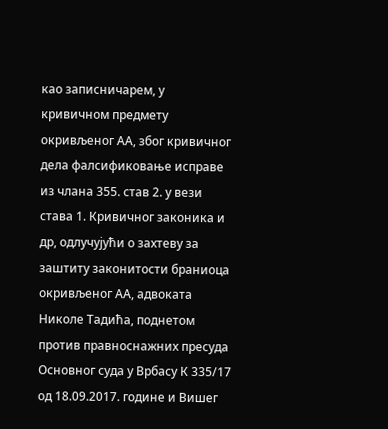као записничарем, у кривичном предмету окривљеног АА, због кривичног дела фалсификовање исправе из члана 355. став 2. у вези става 1. Кривичног законика и др, одлучујући о захтеву за заштиту законитости браниоца окривљеног АА, адвоката Николе Тадића, поднетом против правноснажних пресуда Основног суда у Врбасу К 335/17 од 18.09.2017. године и Вишег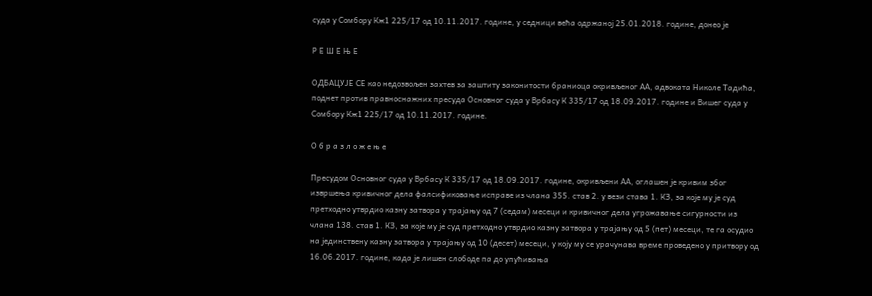суда у Сомбору Кж1 225/17 од 10.11.2017. године, у седници већа одржаној 25.01.2018. године, донео је

Р Е Ш Е Њ Е

ОДБАЦУЈЕ СЕ као недозвољен захтев за заштиту законитости браниоца окривљеног АА, адвоката Николе Тадића, поднет против правноснажних пресуда Основног суда у Врбасу К 335/17 од 18.09.2017. године и Вишег суда у Сомбору Кж1 225/17 од 10.11.2017. године.

О б р а з л о ж е њ е

Пресудом Основног суда у Врбасу К 335/17 од 18.09.2017. године, окривљени АА, оглашен је кривим због извршења кривичног дела фалсификовање исправе из члана 355. став 2. у вези става 1. КЗ, за које му је суд претходно утврдио казну затвора у трајању од 7 (седам) месеци и кривичног дела угрожавање сигурности из члана 138. став 1. КЗ, за које му је суд претходно утврдио казну затвора у трајању од 5 (пет) месеци, те га осудио на јединствену казну затвора у трајању од 10 (десет) месеци, у коју му се урачунава време проведено у притвору од 16.06.2017. године, када је лишен слободе па до упућивања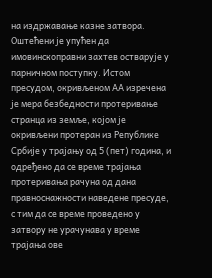на издржавање казне затвора. Оштећени је упућен да имовинскоправни захтев остварује у парничном поступку. Истом пресудом, окривљеном АА изречена је мера безбедности протеривање странца из земље, којом је окривљени протеран из Републике Србије у трајању од 5 (пет) година, и одређено да се време трајања протеривања рачуна од дана правноснажности наведене пресуде, с тим да се време проведено у затвору не урачунава у време трајања ове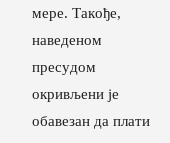мере. Такође, наведеном пресудом окривљени је обавезан да плати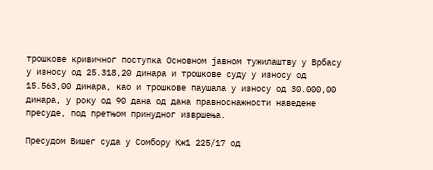трошкове кривичног поступка Основном јавном тужилаштву у Врбасу у износу од 25.318,20 динара и трошкове суду у износу од 15.563,00 динара, као и трошкове паушала у износу од 30.000,00 динара, у року од 90 дана од дана правноснажности наведене пресуде, под претњом принудног извршења.

Пресудом Вишег суда у Сомбору Кж1 225/17 од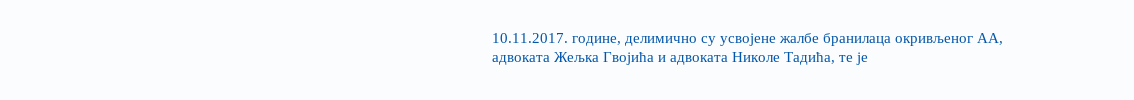10.11.2017. године, делимично су усвојене жалбе бранилаца окривљеног АА, адвоката Жељка Гвојића и адвоката Николе Тадића, те је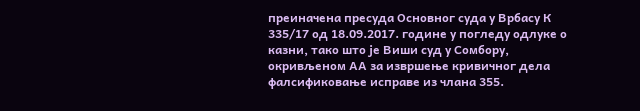преиначена пресуда Основног суда у Врбасу К 335/17 од 18.09.2017. године у погледу одлуке о казни, тако што је Виши суд у Сомбору, окривљеном АА за извршење кривичног дела фалсификовање исправе из члана 355.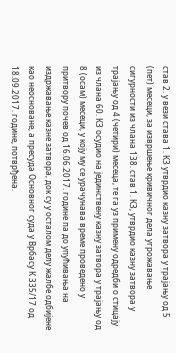став 2. у вези става 1. КЗ утврдио казну затвора у трајању од 5 (пет) месеци, за извршење кривичног дела угрожавање сигурности из члана 138. став 1. КЗ, утврдио казну затвора у трајању од 4 (четири) месеца, те га уз примену одредби о стицају из члана 60. КЗ осудио на јединствену казну затвора у трајању од 8 (осам) месеци, у коју му се урачунава време проведено у притвору почев од 16.06.2017. године па до упућивања на издржавање казне затвора, док су у осталом делу жалбе одбијене као неосноване, а пресуда Основног суда у Врбасу К 335/17 од 18.09.2017. године, потврђена.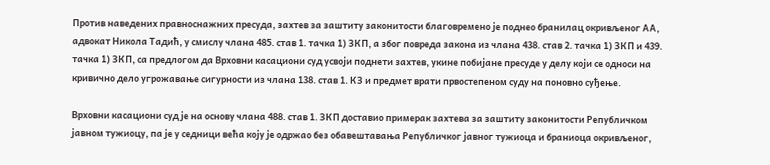Против наведених правноснажних пресуда, захтев за заштиту законитости благовремено је поднео бранилац окривљеног АА, адвокат Никола Тадић, у смислу члана 485. став 1. тачка 1) ЗКП, а због повреда закона из члана 438. став 2. тачка 1) ЗКП и 439. тачка 1) ЗКП, са предлогом да Врховни касациони суд усвоји поднети захтев, укине побијане пресуде у делу који се односи на кривично дело угрожавање сигурности из члана 138. став 1. КЗ и предмет врати првостепеном суду на поновно суђење.

Врховни касациони суд је на основу члана 488. став 1. ЗКП доставио примерак захтева за заштиту законитости Републичком јавном тужиоцу, па је у седници већа коју је одржао без обавештавања Републичког јавног тужиоца и браниоца окривљеног,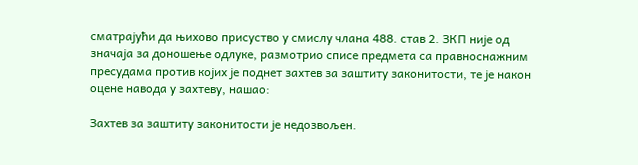сматрајући да њихово присуство у смислу члана 488. став 2. ЗКП није од значаја за доношење одлуке, размотрио списе предмета са правноснажним пресудама против којих је поднет захтев за заштиту законитости, те је након оцене навода у захтеву, нашао:

Захтев за заштиту законитости је недозвољен.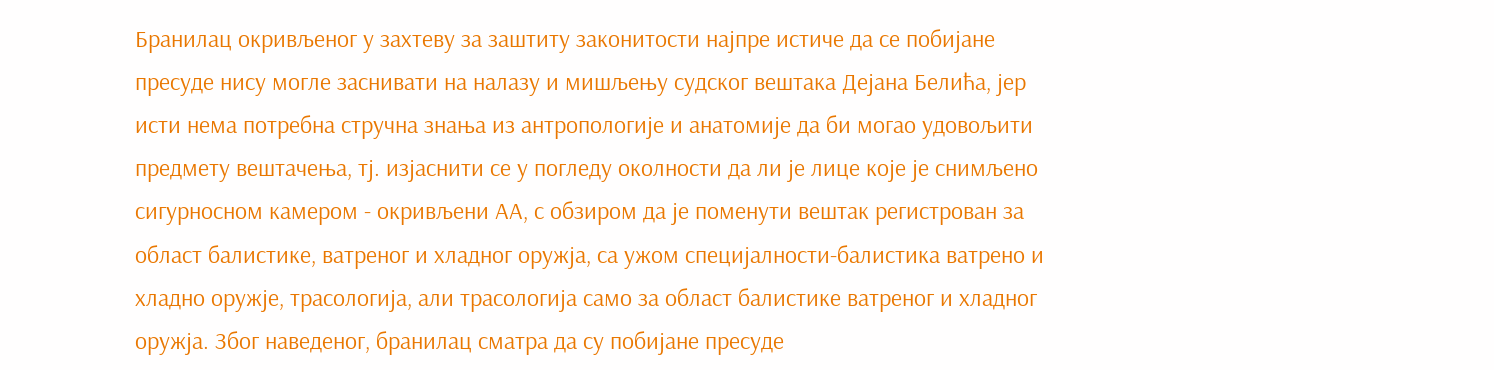Бранилац окривљеног у захтеву за заштиту законитости најпре истиче да се побијане пресуде нису могле заснивати на налазу и мишљењу судског вештака Дејана Белића, јер исти нема потребна стручна знања из антропологије и анатомије да би могао удовољити предмету вештачења, тј. изјаснити се у погледу околности да ли је лице које је снимљено сигурносном камером - окривљени АА, с обзиром да је поменути вештак регистрован за област балистике, ватреног и хладног оружја, са ужом специјалности-балистика ватрено и хладно оружје, трасологија, али трасологија само за област балистике ватреног и хладног оружја. Због наведеног, бранилац сматра да су побијане пресуде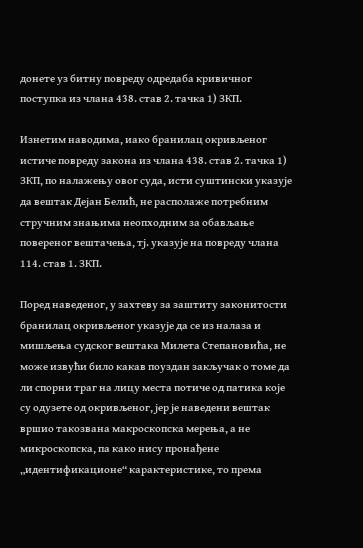донете уз битну повреду одредаба кривичног поступка из члана 438. став 2. тачка 1) ЗКП.

Изнетим наводима, иако бранилац окривљеног истиче повреду закона из члана 438. став 2. тачка 1) ЗКП, по налажењу овог суда, исти суштински указује да вештак Дејан Белић, не располаже потребним стручним знањима неопходним за обављање повереног вештачења, тј. указује на повреду члана 114. став 1. ЗКП.

Поред наведеног, у захтеву за заштиту законитости бранилац окривљеног указује да се из налаза и мишљења судског вештака Милета Степановића, не може извући било какав поуздан закључак о томе да ли спорни траг на лицу места потиче од патика које су одузете од окривљеног, јер је наведени вештак вршио такозвана макроскопска мерења, а не микроскопска, па како нису пронађене „идентификационе“ карактеристике, то према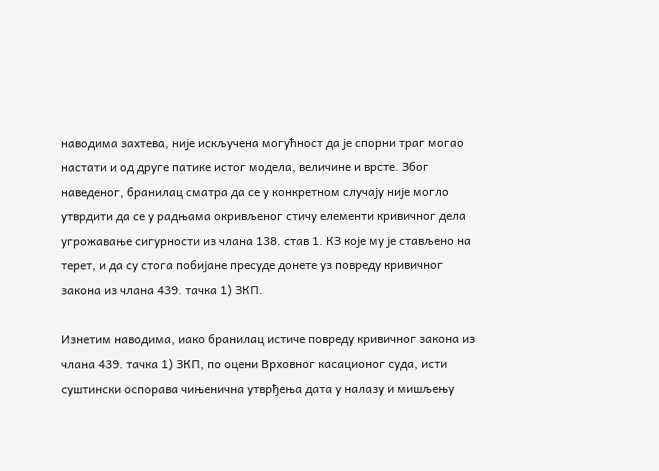наводима захтева, није искључена могућност да је спорни траг могао настати и од друге патике истог модела, величине и врсте. Због наведеног, бранилац сматра да се у конкретном случају није могло утврдити да се у радњама окривљеног стичу елементи кривичног дела угрожавање сигурности из члана 138. став 1. КЗ које му је стављено на терет, и да су стога побијане пресуде донете уз повреду кривичног закона из члана 439. тачка 1) ЗКП.

Изнетим наводима, иако бранилац истиче повреду кривичног закона из члана 439. тачка 1) ЗКП, по оцени Врховног касационог суда, исти суштински оспорава чињенична утврђења дата у налазу и мишљењу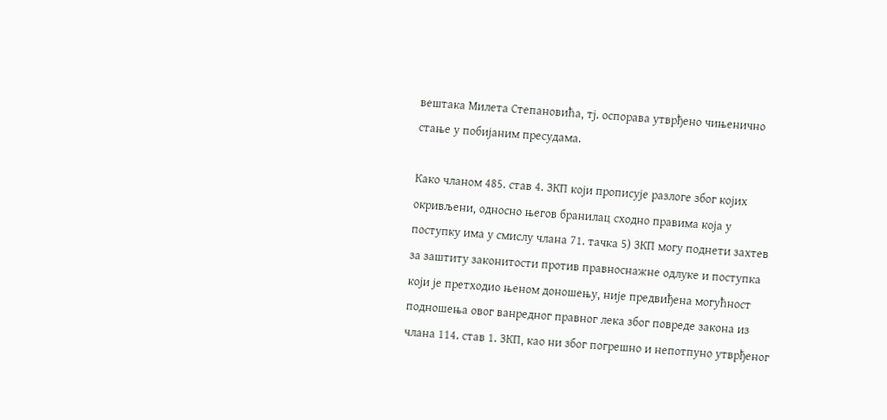вештака Милета Степановића, тј. оспорава утврђено чињенично стање у побијаним пресудама.

Како чланом 485. став 4. ЗКП који прописује разлоге због којих окривљени, односно његов бранилац сходно правима која у поступку има у смислу члана 71. тачка 5) ЗКП могу поднети захтев за заштиту законитости против правноснажне одлуке и поступка који је претходио њеном доношењу, није предвиђена могућност подношења овог ванредног правног лека због повреде закона из члана 114. став 1. ЗКП, као ни због погрешно и непотпуно утврђеног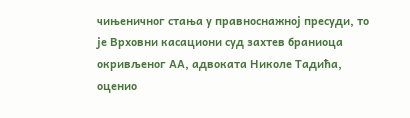чињеничног стања у правноснажној пресуди, то је Врховни касациони суд захтев браниоца окривљеног АА, адвоката Николе Тадића, оценио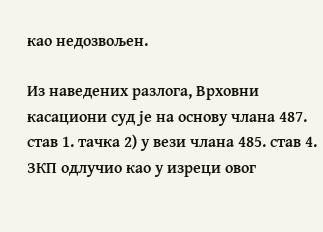као недозвољен.

Из наведених разлога, Врховни касациони суд је на основу члана 487. став 1. тачка 2) у вези члана 485. став 4. ЗКП одлучио као у изреци овог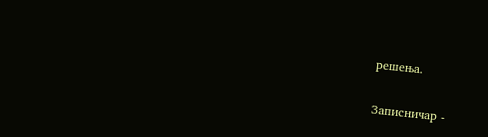решења.

Записничар -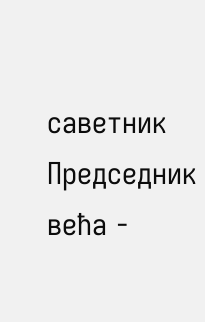саветник                                                                                                              Председник већа -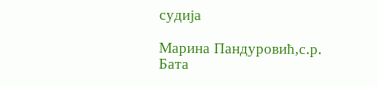судија

Марина Пандуровић,с.р.                                                                                                          Бата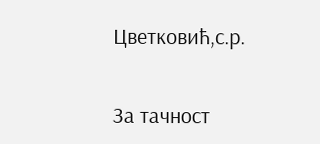Цветковић,с.р.

За тачност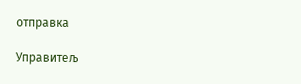отправка

Управитељ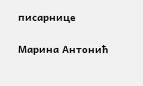писарнице

Марина Антонић